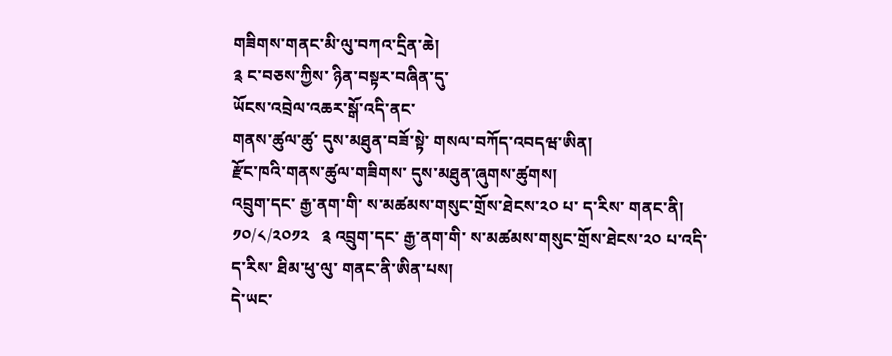གཟིགས་གནང་མི་ལུ་བཀའ་དྲིན་ཆེ།
༉ ང་བཅས་ཀྱིས་ ཉིན་བསྟར་བཞིན་དུ་
ཡོངས་འབྲེལ་འཆར་སྒོ་འདི་ནང་
གནས་ཚུལ་ཚུ་ དུས་མཐུན་བཟོ་སྟེ་ གསལ་བཀོད་འབདཝ་ཨིན།
རྫོང་ཁའི་གནས་ཚུལ་གཟིགས་ དུས་མཐུན་ཞུགས་ཚུགས།
འབྲུག་དང་ རྒྱ་ནག་གི་ ས་མཚམས་གསུང་གྲོས་ཐེངས་༢༠ པ་ ད་རིས་ གནང་ནི།
༡༠/༨/༢༠༡༢   ༉ འབྲུག་དང་ རྒྱ་ནག་གི་ ས་མཚམས་གསུང་གྲོས་ཐེངས་༢༠ པ་འདི་ ད་རིས་ ཐིམ་ཕུ་ལུ་ གནང་ནི་ཨིན་པས།
དེ་ཡང་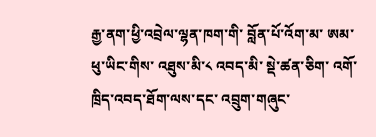རྒྱ་ནག་ཕྱི་འབྲེལ་ལྷན་ཁག་གི་ བློན་པོ་འོག་མ་ ཨམ་ཕུ་ཡིང་གིས་ འཐུས་མི་༨ འབད་མི་ སྡེ་ཚན་ཅིག་ འགོ་ཁྲིད་འབད་ཐོག་ལས་དང་ འབྲུག་གཞུང་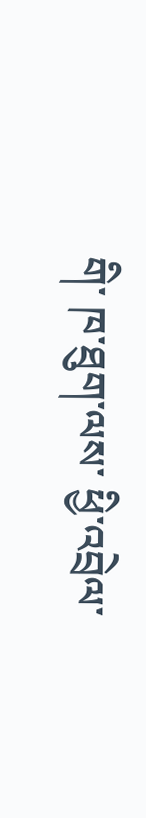གི་ ཁ་ཐུག་ལས་ ཕྱི་འབྲེལ་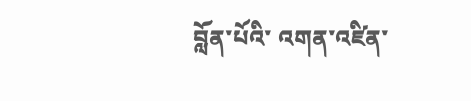བློན་པོའི་ འགན་འཛིན་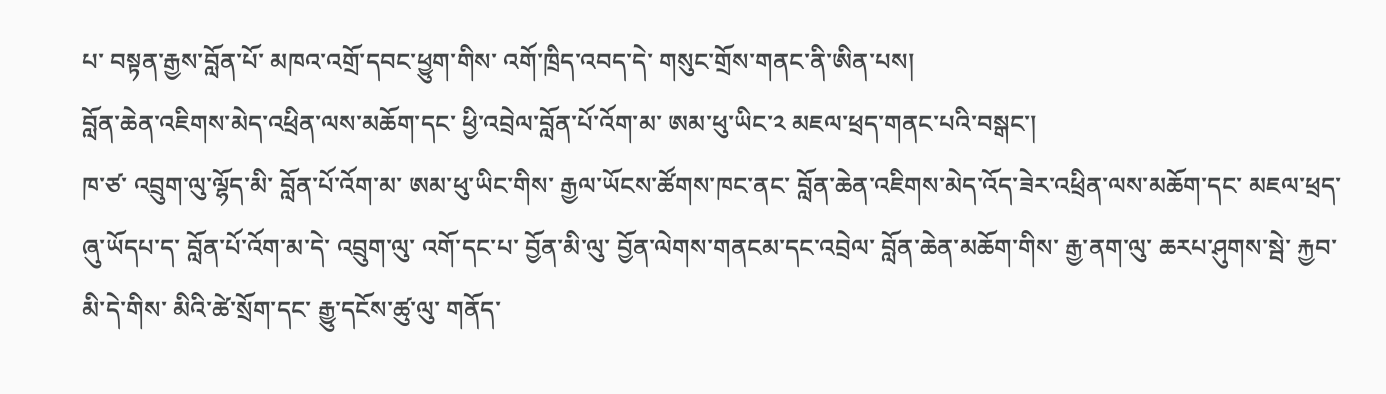པ་ བསྟན་རྒྱས་བློན་པོ་ མཁའ་འགྲོ་དབང་ཕྱུག་གིས་ འགོ་ཁྲིད་འབད་དེ་ གསུང་གྲོས་གནང་ནི་ཨིན་པས།
བློན་ཆེན་འཇིགས་མེད་འཕྲིན་ལས་མཆོག་དང་ ཕྱི་འབྲེལ་བློན་པོ་འོག་མ་ ཨམ་ཕུ་ཡིང་༢ མཇལ་ཕྲད་གནང་པའི་བསྒང་།
ཁ་ཙ་ འབྲུག་ལུ་ལྷོད་མི་ བློན་པོ་འོག་མ་ ཨམ་ཕུ་ཡིང་གིས་ རྒྱལ་ཡོངས་ཚོགས་ཁང་ནང་ བློན་ཆེན་འཇིགས་མེད་འོད་ཟེར་འཕྲིན་ལས་མཆོག་དང་ མཇལ་ཕྲད་ཞུ་ཡོདཔ་ད་ བློན་པོ་འོག་མ་དེ་ འབྲུག་ལུ་ འགོ་དང་པ་ བྱོན་མི་ལུ་ བྱོན་ལེགས་གནངམ་དང་འབྲེལ་ བློན་ཆེན་མཆོག་གིས་ རྒྱ་ནག་ལུ་ ཆརཔ་ཤུགས་སྦེ་ རྐྱབ་མི་དེ་གིས་ མིའི་ཚེ་སྲོག་དང་ རྒྱུ་དངོས་ཚུ་ལུ་ གནོད་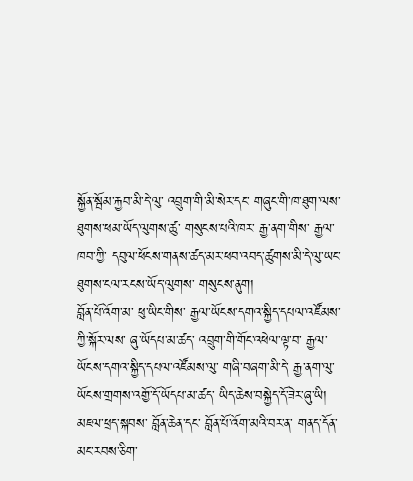སྐྱོན་སྦོམ་རྐྱབ་མི་དེ་ལུ་ འབྲུག་གི་མི་སེར་དང་ གཞུང་གི་ཁ་ཐུག་ལས་ ཐུགས་ཕམ་ཡོད་ལུགས་ཚུ་ གསུངས་པའི་ཁར་ རྒྱ་ནག་གིས་ རྒྱལ་ཁབ་ཀྱི་ དབུལ་ཕོངས་གནས་ཚད་མར་ཕབ་འབད་ཚུགས་མི་དེ་ལུ་ཡང་ ཐུགས་ངལ་རངས་ཡོད་ལུགས་ གསུངས་ནུག།
བློན་པོ་འོག་མ་ ཕུ་ཡིང་གིས་ རྒྱལ་ཡོངས་དགའ་སྐྱིད་དཔལ་འཛོམས་ཀྱི་སྐོར་ལས་ ཞུ་ཡོདཔ་མ་ཚད་ འབྲུག་གི་གོང་འཕེལ་ལྟ་བ་ རྒྱལ་ཡོངས་དགའ་སྐྱིད་དཔལ་འཛོམས་ལུ་ གཞི་བཞག་མི་དེ་ རྒྱ་ནག་ལུ་ ཡོངས་གྲགས་འགྱོ་དོ་ཡོདཔ་མ་ཚད་ ཡིད་ཆེས་བསྐྱེད་དོ་ཟེར་ཞུ་ཡི།
མཇལ་ཕྲད་སྐབས་ བློན་ཆེན་དང་ བློན་པོ་འོག་མའི་བར་ན་ གནད་དོན་མང་རབས་ཅིག་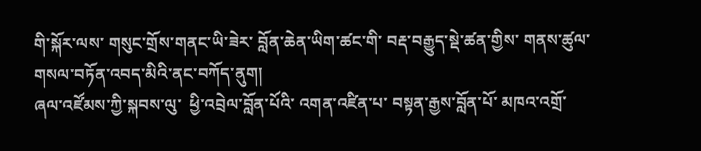གི་སྐོར་ལས་ གསུང་གྲོས་གནང་ཡི་ཟེར་ བློན་ཆེན་ཡིག་ཚང་གི་ བརྡ་བརྒྱུད་སྡེ་ཚན་གྱིས་ གནས་ཚུལ་གསལ་བཏོན་འབད་མིའི་ནང་བཀོད་ནུག།
ཞལ་འཛོམས་ཀྱི་སྐབས་ལུ་  ཕྱི་འབྲེལ་བློན་པོའི་ འགན་འཛིན་པ་ བསྟན་རྒྱས་བློན་པོ་ མཁའ་འགྲོ་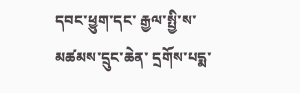དབང་ཕྱུག་དང་ རྒྱལ་སྤྱི་ས་མཚམས་དྲུང་ཆེན་ དྲགོས་པདྨ་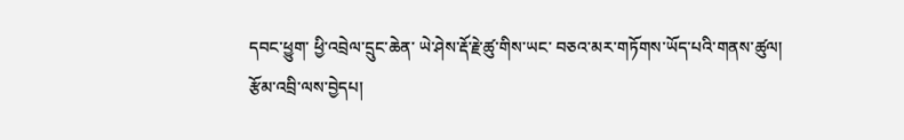དབང་ཕྱུག་ ཕྱི་འབྲེལ་དྲུང་ཆེན་ ཡེ་ཤེས་རྡོ་རྗེ་ཚུ་གིས་ཡང་ བཅའ་མར་གཏོགས་ཡོད་པའི་གནས་ཚུལ།
རྩོམ་འབྲི་ལས་བྱེདཔ།